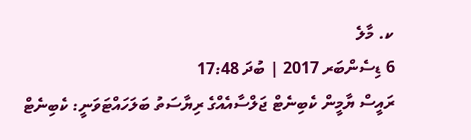ކ. މާލެ
6 ޑިސެންބަރ 2017 | ބުދަ 17:48
ރައީސް ޔާމީން ކެބިނެޓް ޖަލްސާއެއްގެ ރިޔާސަތު ބަލަހައްޓަވަނީ: ކެބިނެޓް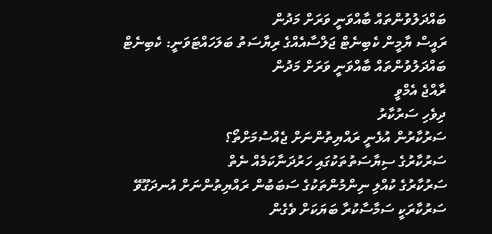ބައްދަލުވުންތައް ބާއްވަނީ ވަރަށް މަދުން
ރައީސް ޔާމީން ކެބިނެޓް ޖަލްސާއެއްގެ ރިޔާސަތު ބަލަހައްޓަވަނީ: ކެބިނެޓް ބައްދަލުވުންތައް ބާއްވަނީ ވަރަށް މަދުން
ރާއްޖެ އެމްވީ
ދިވެހި ސަރުކާރު
ސަރުކާރުން އުޅެނީ ރައްޔިތުންނަށް ޖެއްސުމަށްތޯ؟
ސަރުކާރުގެ ސިޔާސަތުތަކުގައި ހަރުދަނާކަމެއް ނެތް
ސަރުކާރުގެ ކުއްލި ނިންމުންތަކުގެ ސަބަބުން ރައްޔިތުންނަށް އުނދަގޫވޭ
ސަރުކާރަކީ ސަމާސާކުރާ ބަޔަކަށް ވެގެން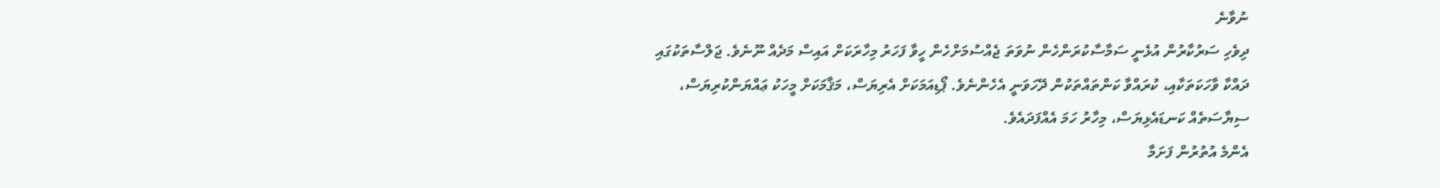ނުވާނެ
ދިވެހި ސަރުކާރުން އުޅެނީ ސަމާސާކުރަންހެން ނުވަތަ ޖެއްސުމަށްހެން ހީވާ ފަހަރު މިހާރަކަށް އައިސް މަދެއް ނޫނެވެ. ޖަލްސާތަކުގައި ދައްކާ ވާހަކަތަކާއި، ކުރައްވާ ކަންތައްތަކުން ދޭހަވަނީ އެހެންނެވެ. ޕޯޑިއަމަކަށް އެރިޔަސް، މަޤާމަކަށް މީހަކު ޢައްޔަންކުރިޔަސް، ސިޔާސަތެއް ކަނޑައެޅިޔަސް، މިހާރު ހަމަ އެއްފަދައެވެ.
އެންމެ އުތުރުން ފަށަމާ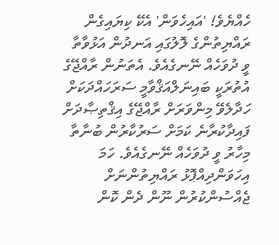ހެއްޔެވެ! 'އައިހެވަން' އެކޭ ކިޔައިގެން ރައްޔިތުންގެ ލޮލުގައި އަނދުން އަޅުވާތާ ވީ ދުވަހެއް ނޭނގެއެވެ. އެތަނުން ރާއްޖޭގެ އުތުރަކީ ބައިނަލްއަޤްވާމީ ސަރަހައްދަކަށް ހަދާލެވޭ މިންވަރަށް ރާއްޖޭގެ އިޤްތިޞާދަށް ފައިދާކުރާނެ ކަމަށް ސަރުކާރުން ބުނާތާ މިހާރު ވީ ދުވަހެއް ނޭނގެއެވެ. ހަމަ އިހަވަންދިއްޕޮޅު ރައްޔިތުންނަށް ޖެއްސުންކުރުން ނޫން ދެން ކޮން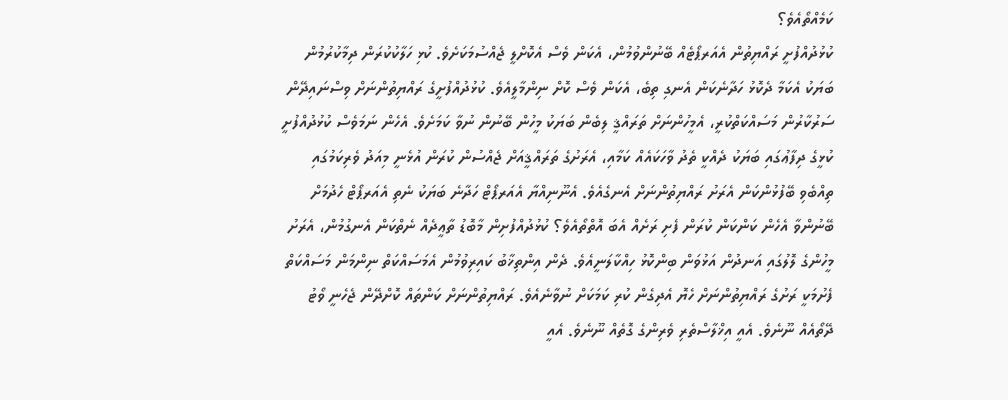ކަމެއްތޯއެވެ؟
ކުޅުދުއްފުށީ ރައްޔިތުން އެއަރޕޯޓެއް ބޭނުންވުމުން، އެކަން ވެސް އެކޮށްލީ ޖެއްސުމަކަށެވެ. ކުޅި ހަލާކުކުރަން ދިމާކުރުމުން ބަޔަކު އެކަމާ ދެކޮޅު ހަދާނެކަން އެނގި ތިބެ، އެކަން ވެސް ކޮށް ނިންމާލީއެވެ. ކުޅުދުއްފުށީގެ ރައްޔިތުންނަށް ވިސްނައިދޭން ސަރުކާރުން މަސައްކަތްކުރީ، އެމީހުންނަށް ތަރައްޤީ ލިބެން ބަޔަކު މީހުން ބޭނުން ނުވާ ކަމަށެވެ. އެހެން ނަމަވެސް ކުޅުދުއްފުށީ ކުޅީގެ ދިފާޢުގައި ބަޔަކު ދެއްކީ ތެދު ވާހަކައެއް ކަމާއި، އެރަށުގެ ތަރައްޤީއަށް ޖެއްސުން ކުރަން އުޅެނީ މިއަދު ވެރިކަމުގައި ތިއްބެވި ބޭފުޅުންކަން އެރަށު ރައްޔިތުންނަށް އެނގެއެވެ. އެނޫނިއްޔާ އެއަރޕޯޓް ހަދާނެ ބަޔަކު ނެތި އެއަރޕޯޓް ހެދުމަށް ބޭނުންވާ އެހެން ކަންކަން ކުރަން ފެށި ރަށެއް އެބަ އޮތްތޯއެވެ؟ ކުޅުދުއްފުށިން މާބޮޑު ތާޢީދެއް ނެތްކަން އެނގުމުން، އެރަށު މީހުންގެ ލޮލުގައި އަނދުން އަޅުވަން ބިންކޮޅު ހިއްކާލަނީއެވެ. ދެން އިންތިޚާބު ކައިރިވުމުން އެމަސައްކަތް ނިންމަން މަސައްކަތް ފެށުމަކީ ރަށުގެ ރައްޔިތުންނަށް ހެޔޮ އެދިގެން ކުރި ކަމަކަށް ނުވާނެއެވެ. ރައްޔިތުންނަށް ކަންތައް ކޮށްދޭން ޖެހެނީ ވޯޓު ދޭތޯއެއް ނޫނެވެ. އެއީ އިޚްލާސްތެރި ވެރިންގެ ގޮތެއް ނޫނެވެ. އެއީ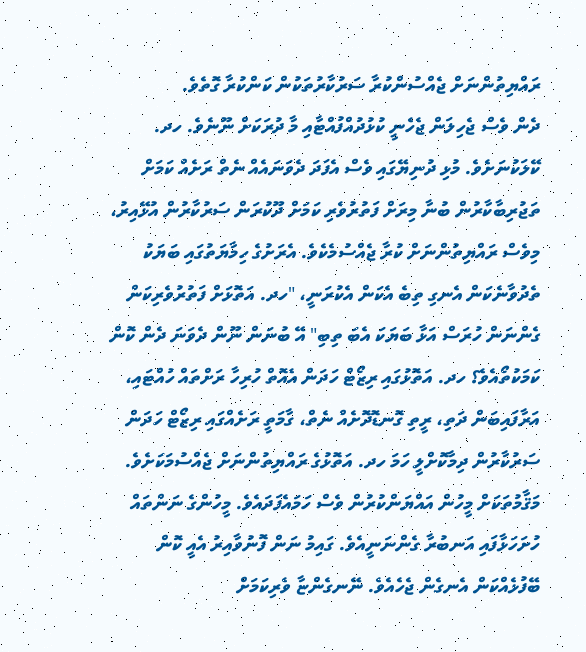ރައްޔިތުންނަށް ޖެއްސުންކުރާ ސަރުކާރުތަކުން ކަންކުރާ ގޮތެވެ.
ދެން ވެސް ޖެހިލަން ޖެހެނީ ކުޅުދުއްފުއްޓާއި މާ ދުރަކަށް ނޫނެވެ. ހދ. ކޭލަކުނަށެވެ. މުޅި ދުނިޔޭގައި ވެސް އެފަދަ ދެވަނައެއް ނެތް ރަށެއް ކަމަށް ތަޖުރިބާކާރުން ބުނާ މިރަށް ފަތުރުވެރި ކަމަށް ދޫކުރަން ސަރުކާރުން އުޅޭއިރު، މިވެސް ރައްޔިތުންނަށް ކުރާ ޖެއްސުމެކެވެ. އެރަށުގެ ހިމާޔަތުގައި ބަޔަކު ތެދުވާނެކަން އެނގި ތިބެ އެކަން އެކުރަނީ، "ހދ. އަތޮޅަށް ފަތުރުވެރިކަން ގެންނަން ހުރަސް އަޅާ ބަޔަކަ އެބަ ތިބި" އޭ ބުނަން ނޫން ދެވަނަ ދެން ކޮން ކަމަކުތޯއެވެ؟ ހދ. އަތޮޅުގައި ރިޒޯޓް ހަދަން އެއޮތް ހުރިހާ ރަށްތައް ހުއްޓައި، އަރާފައިބަން ދަތި، ރީތި ގޮނޑޮދޮށެއް ނެތް، ގާމަތީ ރަށެއްގައި ރިޒޯޓް ހަދަން ސަރުކާރުން ދިމާކޮށްލީ ހަމަ ހދ. އަތޮޅުގެ ރައްޔިތުންނަށް ޖެއްސުމަކަށެވެ.
މަޤާމުތަކަށް މީހުން އައްޔަންކުރުން ވެސް ހަމައެފަދައެވެ. މީހުންގެ ނަންތައް ހުށަހަޅާފައި އަނބުރާ ގެންނަނީއެވެ. ގައިމު ނަން ފޮނުވާއިރު އެއީ ކޮން ބޭފުޅެއްކަން އެނގެން ޖެހެއެވެ. ނޭނގެންޏާ ވެރިކަމަށް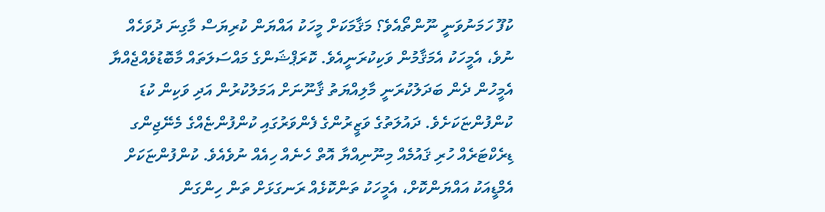ކުފޫ ހަމަނުވަނީ ނޫންތޯއެވެ؟ މަޤާމަކަށް މީހަކު އައްޔަން ކުރިޔަސް މާގިނަ ދުވަހެއް ނުވެ، އެމީހަކު އެމަޤާމުން ވަކިކުރަނީއެވެ. ކޮރަޕްޝަންގެ މައްސަލަތައް މާބޮޑުވެއްޖެއްޔާ އެމީހުން ދެން ބަދަލުކުރަނީ މާލިއްޔަތު ޤާނޫނަށް އަމަލުކުރުން އަދި ވަކިން ކުޑަ ކުންފުންޏަކަށެވެ. ދައުލަތުގެ ވަޒީރުންގެ ފެންވަރުގައި ކުންފުންޏެއްގެ މެނޭޖިންގ ޑިރެކްޓަރެއް ހުރި ޤައުމެއް މިނޫނިއްޔާ އޮތް ހެނެއް ހިއެއް ނުވެއެވެ. ކުންފުންޏަކަށް އެމްޑީއަކު އައްޔަންކޮށް، އެމީހަކު ތަންކޮޅެއް ރަނގަޅަށް ތަން ހިންގަން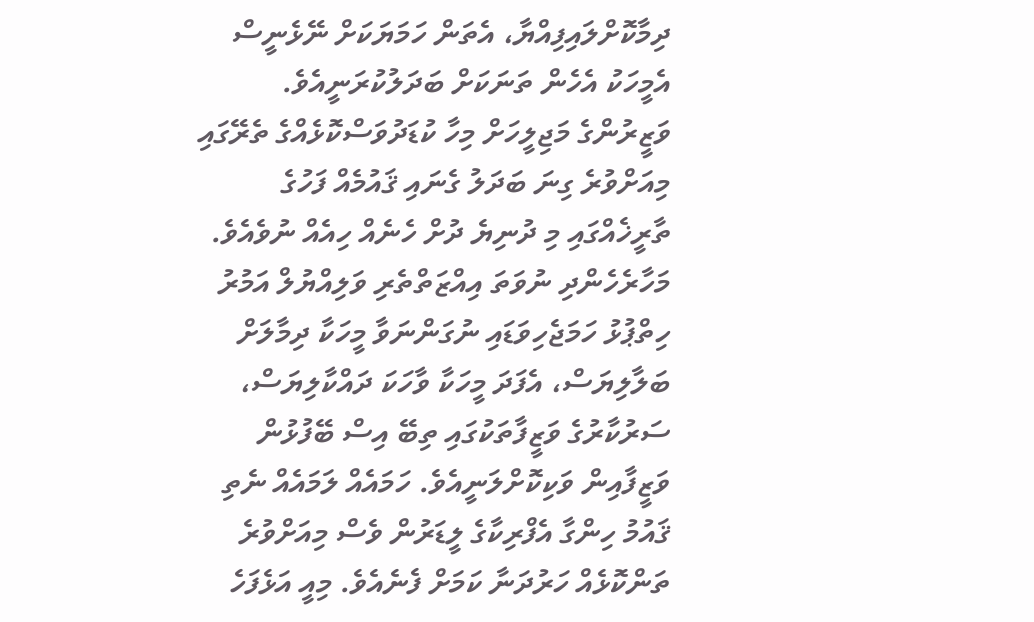ދިމާކޮށްލައިފިއްޔާ، އެތަން ހަމަޔަކަށް ނޭޅެނީސް އެމީހަކު އެހެން ތަނަކަށް ބަދަލުކުރަނީއެވެ. ވަޒީރުންގެ މަޖިލީހަށް މިހާ ކުޑަދުވަސްކޮޅެއްގެ ތެރޭގައި މިއަށްވުރެ ގިނަ ބަދަލު ގެނައި ޤައުމެއް ފަހުގެ ތާރީޚެއްގައި މި ދުނިޔެ ދުށް ހެނެއް ހިއެއް ނުވެއެވެ. މަހާރެހެންދި ނުވަތަ އިއްޒަތްތެރި ވަލިއްޔުލް އަމުރު ހިތްޕުޅު ހަމަޖެހިވަޑައި ނުގަންނަވާ މީހަކާ ދިމާލަށް ބަލާލިޔަސް، އެފަދަ މީހަކާ ވާހަކަ ދައްކާލިޔަސް، ސަރުކާރުގެ ވަޒީފާތަކުގައި ތިބޭ އިސް ބޭފުޅުން ވަޒީފާއިން ވަކިކޮށްލަނީއެވެ. ހަމައެއް ލަމައެއް ނެތި ޤައުމު ހިންގާ އެފްރިކާގެ ލީޑަރުން ވެސް މިއަށްވުރެ ތަންކޮޅެއް ހަރުދަނާ ކަމަށް ފެނެއެވެ. މިއީ އަޅެފަހެ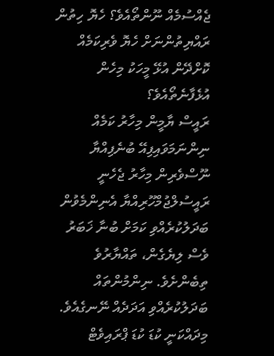ޖެއްސުމެއް ނޫންތޯއެވެ؟ ހެޔޮ ހިތުން ރައްޔިތުންނަށް ހެޔޮ ވެރިކަމެއް ކޮށްދޭން އުޅޭ މީހަކު މިހެން އުޅެފާނެތޯއެވެ؟
ރައީސް ޔާމީން މިހާރު ކަމެއް ނިންނަމަވައިފިއޭ ބުނެފިއްޔާ ނޫސްވެރިން މިހާރު ޖެހެނީ ރައީސުލްޖުމްހޫރިއްޔާ އެނިންމެވުން ބަދަލުކުރެއްވި ކަމަށް ބުނާ ޚަބަރު ވެސް ލިޔެގެން، ތައްޔާރުވެ ތިބެންށެވެ. ނިންމުންތައް ބަދަލުކުރެއްވި އަދަދެއް ނޭނގެއެވެ. މިދައްކަނީ ކުޑަ ކުޑަ ޕްރައިވެޓް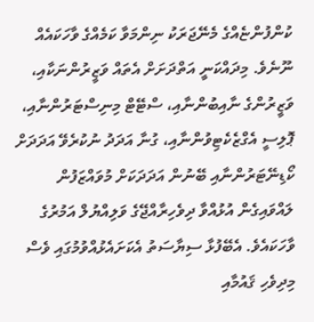ކުންފުންޏެއްގެ މެނޭޖަރަކު ނިންމަވާ ކަމެއްގެ ވާހަކައެއް ނޫނެވެ. މިދައްކަނީ އަތްދަށަށް އެތައް ވަޒީރުންނަކާއި، ވަޒީރުންގެ ނާއިބުންނާއި، ސްޓޭޓް މިނިސްޓަރުންނާއި، ޕޮލިސީ އެގްޒެކެޓިވުންނާއި، ގުނާ އަދަދު ނުކުރެވޭ އަދަދަށް ކޯޑިނޭޓަރުންނާއި ބޭނުން އަދަދަކަށް މުވައްޒަފުން ލައްވައިގެން އުޅުއްވާ ދިވެހިރާއްޖޭގެ ވަލިއްޔުލް އަމުރުގެ ވާހަކައެވެ. އެބޭފުޅާ ސިޔާސަތު އެކަށައެޅުއްވުމުގައި ވެސް މިދިވެހި ޤައުމާއި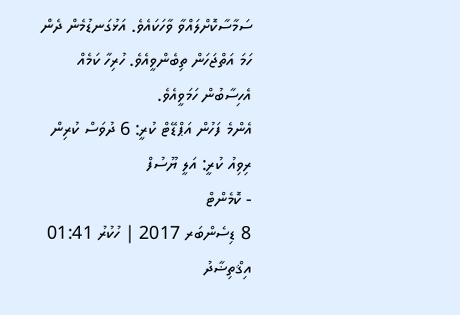ސަމާސާކޮށްލައްވާ ވާހަކައެވެ. އަޅުގަނޑުމެން ދެން ހަމަ އަތްޖަހަން ތިބެންވީއެވެ. ހުރިހާ ކަމެއް އެހިސާބުން ހަމަވީއެވެ.
އެންމެ ފަހުން އަޕްޑޭޓް ކުރީ: 6 ދުވަސް ކުރިން
ރިވިއު ކުރީ: އަލީ ޔޫސުފް
- ކޮމެންޓް
8 ޑިސެންބަރ 2017 | ހުކުރު 01:41
އިޤްތިޟާދު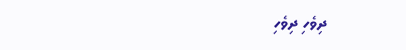ދިވެހި ދިވެހި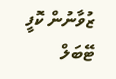ޒުވާނުން ކޮފީ ޓޭބަލް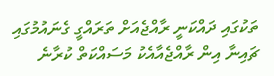ތަކުގައި ދައްކަނީ ރާއްޖެއަށް ތަރައްގީ ގެނައުމުގައި ޗައިނާ އިން ރާއްޖެއާއެކު މަސައްކަތް ކުރާނެ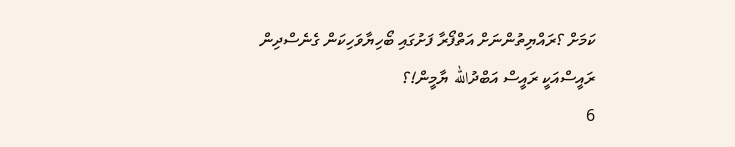ކަމަށް ؟ރައްޔިތުންނަށް އަތްފޯރާ ފަށުގައި ބޯހިޔާވަހިކަން ގެނެސްދިން ރައީސްއަކީ ރައީސް އަބްދުالله ޔާމީން!؟
6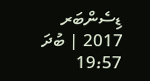ޑިސެންބަރ 2017 | ބުދަ 19:57